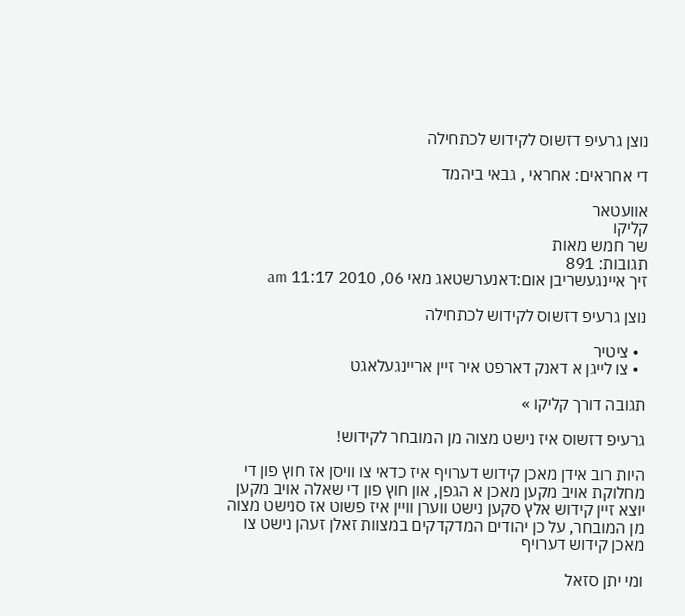נוצן גרעיפ דזשוס לקידוש לכתחילה

די אחראים: אחראי , גבאי ביהמד

אוועטאר
קליקו
שר חמש מאות
תגובות: 891
זיך איינגעשריבן אום:דאנערשטאג מאי 06, 2010 11:17 am

נוצן גרעיפ דזשוס לקידוש לכתחילה

  • ציטיר
  • צו לייגן א דאנק דארפט איר זיין אריינגעלאגט

תגובה דורך קליקו »

גרעיפ דזשוס איז נישט מצוה מן המובחר לקידוש!

היות רוב אידן מאכן קידוש דערויף איז כדאי צו וויסן אז חוץ פון די מחלוקת אויב מקען מאכן א הגפן, און חוץ פון די שאלה אויב מקען יוצא זיין קידוש אלץ סקען נישט ווערן וויין איז פשוט אז סנישט מצוה מן המובחר, על כן יהודים המדקדקים במצוות זאלן זעהן נישט צו מאכן קידוש דערויף

ומי יתן סזאל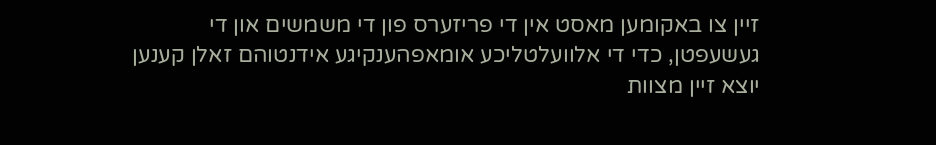זיין צו באקומען מאסט אין די פריזערס פון די משמשים און די געשעפטן, כדי די אלוועלטליכע אומאפהענקיגע אידנטוהם זאלן קענען יוצא זיין מצוות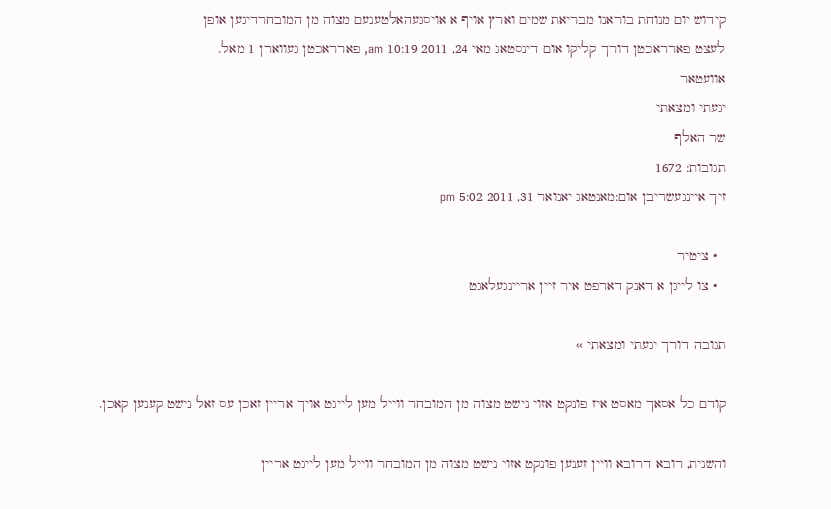קידוש יום מנוחת בוראנו מבריאת שמים וארץ אויף א אויסגעהאלטענעם מצוה מן המובחרדיגען אופן
לעצט פארראכטן דורך קליקו אום דינסטאג מאי 24, 2011 10:19 am, פארראכטן געווארן 1 מאל.
אוועטאר
יגעתי ומצאתי
שר האלף
תגובות: 1672
זיך איינגעשריבן אום:מאנטאג יאנואר 31, 2011 5:02 pm

  • ציטיר
  • צו לייגן א דאנק דארפט איר זיין אריינגעלאגט

תגובה דורך יגעתי ומצאתי »

קודם כל אסאך מאסט איז פונקט אזוי נישט מצוה מן המובחר ווייל מען לייגט אויך אריין זאכן עס זאל נישט קענען קאכן.

והשנית, רובא דרובא וויין זענען פונקט אזוי נישט מצוה מן המובחר ווייל מען לייגט אריין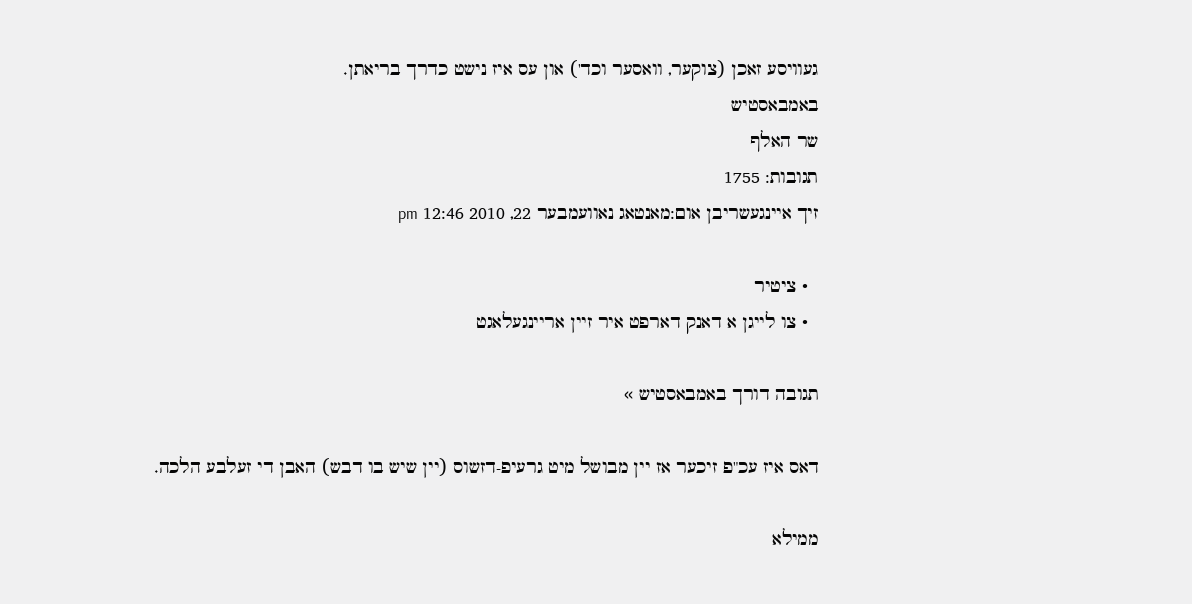געוויסע זאכן (צוקער, וואסער וכד') און עס איז נישט כדרך בריאתן.
באמבאסטיש
שר האלף
תגובות: 1755
זיך איינגעשריבן אום:מאנטאג נאוועמבער 22, 2010 12:46 pm

  • ציטיר
  • צו לייגן א דאנק דארפט איר זיין אריינגעלאגט

תגובה דורך באמבאסטיש »

דאס איז עכ"פ זיכער אז יין מבושל מיט גרעיפ-דזשוס (יין שיש בו דבש) האבן די זעלבע הלכה.

ממילא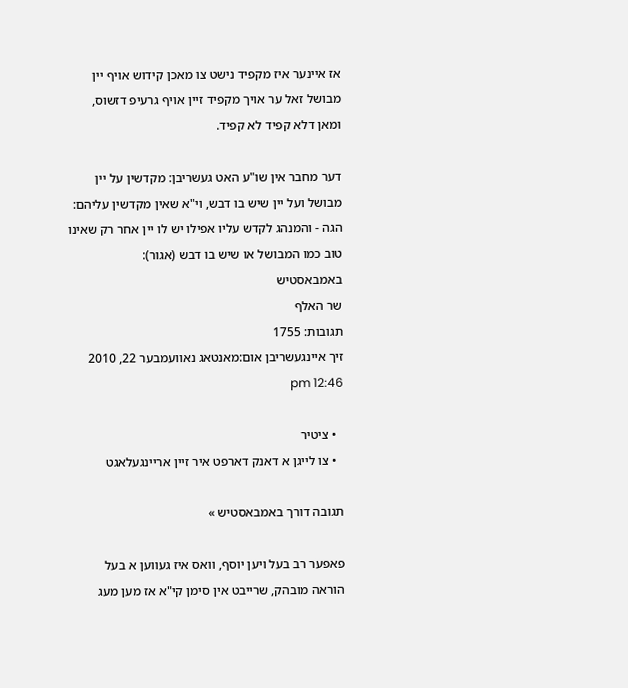אז איינער איז מקפיד נישט צו מאכן קידוש אויף יין מבושל זאל ער אויך מקפיד זיין אויף גרעיפ דזשוס, ומאן דלא קפיד לא קפיד.

דער מחבר אין שו"ע האט געשריבן: מקדשין על יין מבושל ועל יין שיש בו דבש, וי"א שאין מקדשין עליהם: הגה - והמנהג לקדש עליו אפילו יש לו יין אחר רק שאינו טוב כמו המבושל או שיש בו דבש (אגור):
באמבאסטיש
שר האלף
תגובות: 1755
זיך איינגעשריבן אום:מאנטאג נאוועמבער 22, 2010 12:46 pm

  • ציטיר
  • צו לייגן א דאנק דארפט איר זיין אריינגעלאגט

תגובה דורך באמבאסטיש »

פאפער רב בעל ויען יוסף, וואס איז געווען א בעל הוראה מובהק, שרייבט אין סימן קי"א אז מען מעג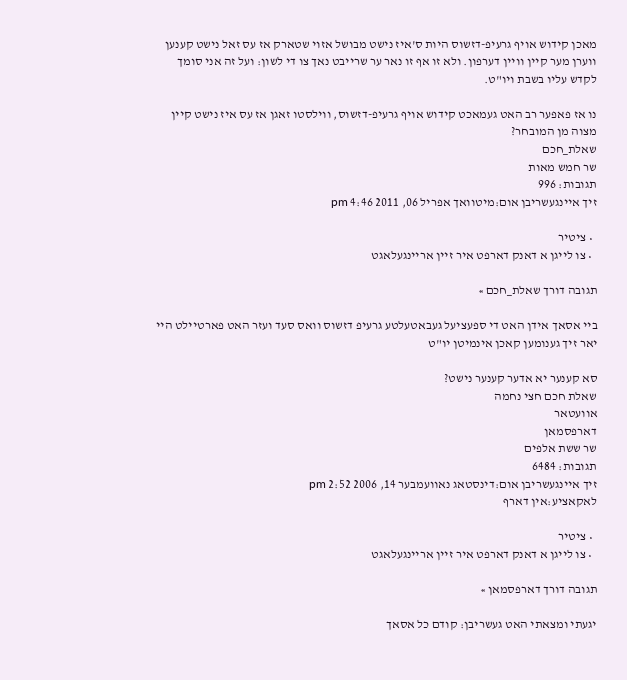מאכן קידוש אויף גרעיפ-דזשוס היות ס'איז נישט מבושל אזוי שטארק אז עס זאל נישט קענען ווערן מער קיין וויין דערפון. ולא זו אף זו נאר ער שרייבט נאך צו די לשון: ועל זה אני סומך לקדש עליו בשבת ויו"ט.

נו אז פאפער רב האט געמאכט קידוש אויף גרעיפ-דזשוס, ווילסטו זאגן אז עס איז נישט קיין מצוה מן המובחר?
שאלת_חכם
שר חמש מאות
תגובות: 996
זיך איינגעשריבן אום:מיטוואך אפריל 06, 2011 4:46 pm

  • ציטיר
  • צו לייגן א דאנק דארפט איר זיין אריינגעלאגט

תגובה דורך שאלת_חכם »

ביי אסאך אידן האט די ספעציעל געבאטעלטע גרעיפ דזשוס וואס סעד ועזר האט פארטיילט היי יאר זיך גענומען קאכן אינמיטן יו"ט

סא קענער יא אדער קענער נישט?
שאלת חכם חצי נחמה
אוועטאר
דארפסמאן
שר ששת אלפים
תגובות: 6484
זיך איינגעשריבן אום:דינסטאג נאוועמבער 14, 2006 2:52 pm
לאקאציע:אין דארף

  • ציטיר
  • צו לייגן א דאנק דארפט איר זיין אריינגעלאגט

תגובה דורך דארפסמאן »

יגעתי ומצאתי האט געשריבן: קודם כל אסאך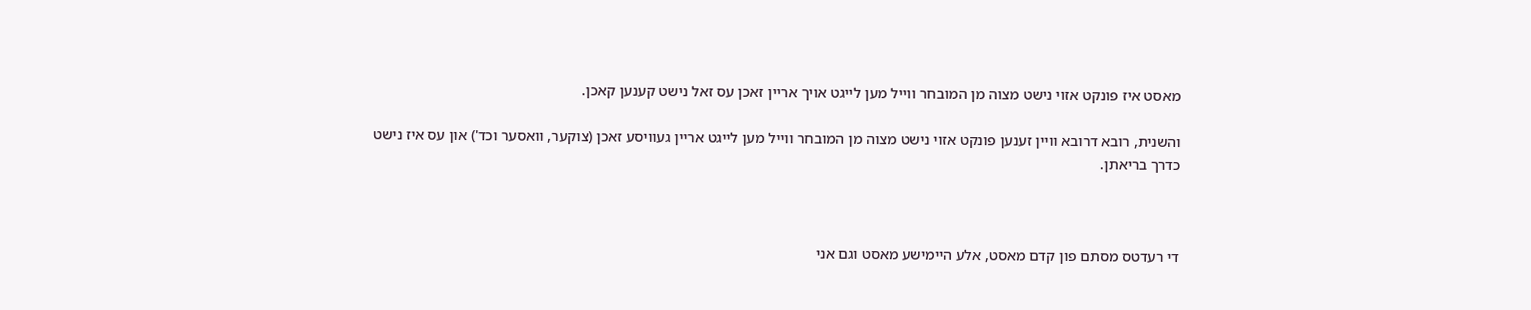מאסט איז פונקט אזוי נישט מצוה מן המובחר ווייל מען לייגט אויך אריין זאכן עס זאל נישט קענען קאכן.

והשנית, רובא דרובא וויין זענען פונקט אזוי נישט מצוה מן המובחר ווייל מען לייגט אריין געוויסע זאכן (צוקער, וואסער וכד') און עס איז נישט כדרך בריאתן.



די רעדטס מסתם פון קדם מאסט, אלע היימישע מאסט וגם אני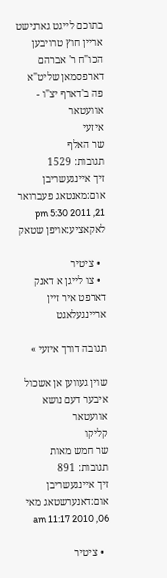בתוכם לייגט גארנישט אריין חוץ טרויבען
הכו"ח ר' אברהם דארפסמאן שליט"א
פה ב'דארף יצ"ו -
אוועטאר
איזעי
שר האלף
תגובות: 1529
זיך איינגעשריבן אום:מאנטאג פעברואר 21, 2011 5:30 pm
לאקאציע:אויפן שטאק

  • ציטיר
  • צו לייגן א דאנק דארפט איר זיין אריינגעלאגט

תגובה דורך איזעי »

שוין געווען אן אשכול איבער דעם נושא
אוועטאר
קליקו
שר חמש מאות
תגובות: 891
זיך איינגעשריבן אום:דאנערשטאג מאי 06, 2010 11:17 am

  • ציטיר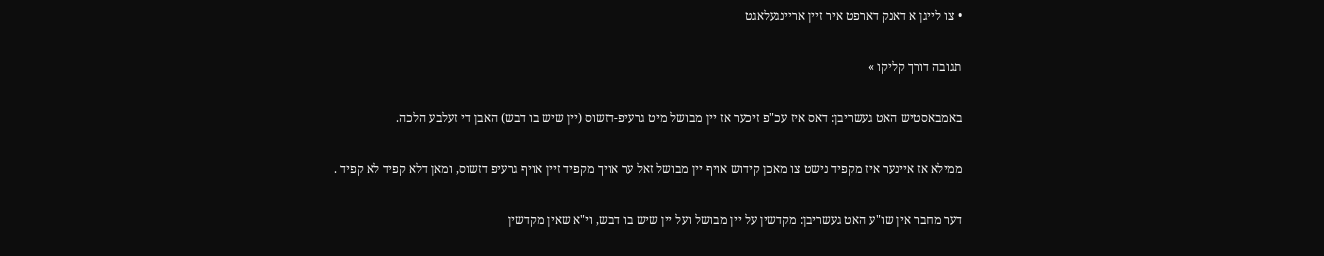• צו לייגן א דאנק דארפט איר זיין אריינגעלאגט

תגובה דורך קליקו »

באמבאסטיש האט געשריבן: דאס איז עכ"פ זיכער אז יין מבושל מיט גרעיפ-דזשוס (יין שיש בו דבש) האבן די זעלבע הלכה.

ממילא אז איינער איז מקפיד נישט צו מאכן קידוש אויף יין מבושל זאל ער אויך מקפיד זיין אויף גרעיפ דזשוס, ומאן דלא קפיד לא קפיד .

דער מחבר אין שו"ע האט געשריבן: מקדשין על יין מבושל ועל יין שיש בו דבש, וי"א שאין מקדשין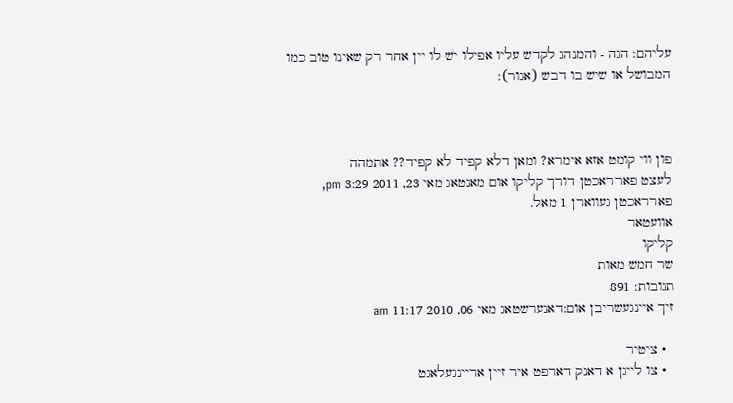עליהם: הגה - והמנהג לקדש עליו אפילו יש לו יין אחר רק שאינו טוב כמו המבושל או שיש בו דבש (אגור):



פון ווי קומט אזא אימרא? ומאן דלא קפיד לא קפיד?? אתמהה
לעצט פארראכטן דורך קליקו אום מאנטאג מאי 23, 2011 3:29 pm, פארראכטן געווארן 1 מאל.
אוועטאר
קליקו
שר חמש מאות
תגובות: 891
זיך איינגעשריבן אום:דאנערשטאג מאי 06, 2010 11:17 am

  • ציטיר
  • צו לייגן א דאנק דארפט איר זיין אריינגעלאגט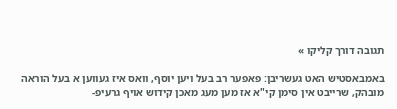תגובה דורך קליקו »

באמבאסטיש האט געשריבן: פאפער רב בעל ויען יוסף, וואס איז געווען א בעל הוראה מובהק, שרייבט אין סימן קי"א אז מען מעג מאכן קידוש אויף גרעיפ-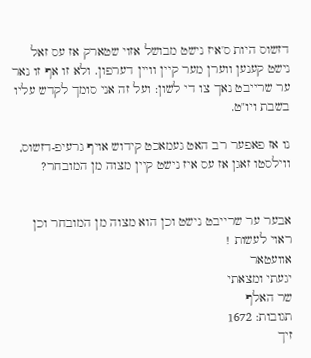דזשוס היות ס'איז נישט מבושל אזוי שטארק אז עס זאל נישט קענען ווערן מער קיין וויין דערפון. ולא זו אף זו נאר ער שרייבט נאך צו די לשון: ועל זה אני סומך לקדש עליו בשבת ויו"ט.

נו אז פאפער רב האט געמאכט קידוש אויף גרעיפ-דזשוס, ווילסטו זאגן אז עס איז נישט קיין מצוה מן המובחר?


אבער ער שרייבט נישט וכן הוא מצוה מן המובחר וכן ראוי לעשות !
אוועטאר
יגעתי ומצאתי
שר האלף
תגובות: 1672
זיך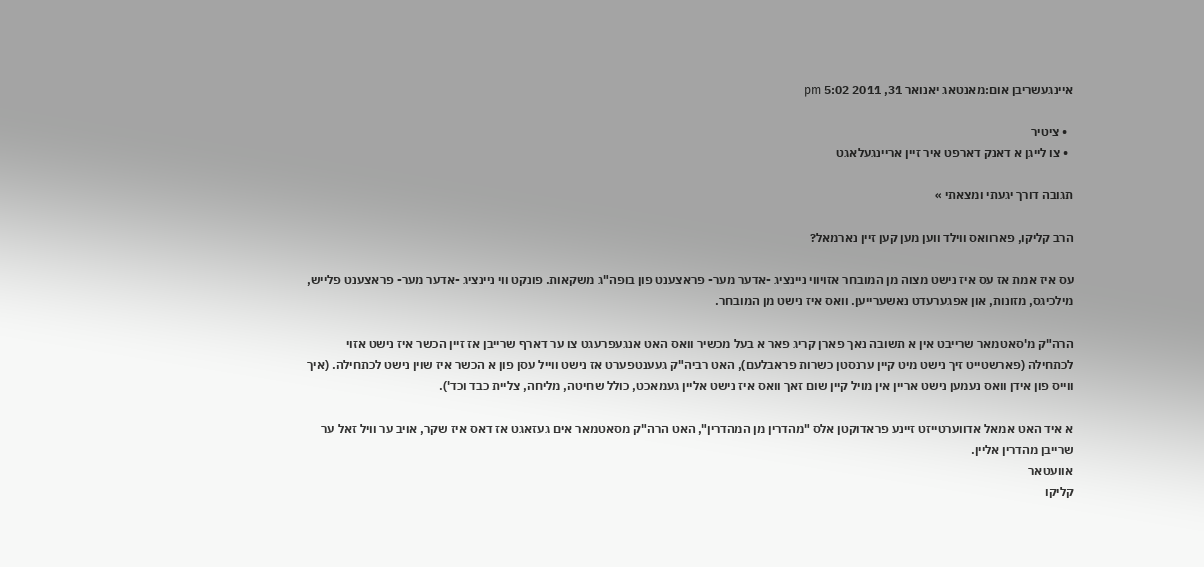איינגעשריבן אום:מאנטאג יאנואר 31, 2011 5:02 pm

  • ציטיר
  • צו לייגן א דאנק דארפט איר זיין אריינגעלאגט

תגובה דורך יגעתי ומצאתי »

הרב קליקו, פארוואס ווילד ווען מען קען זיין נארמאל?

עס איז אמת אז עס איז נישט מצוה מן המובחר אזויווי ניינציג -אדער מער- פראצענט פון בופה"ג משקאות. פונקט ווי ניינציג -אדער מער- פראצענט פלייש, מילכיגס, מזונות, און אפגערעדט נאשערייען. וואס איז נישט מן המובחר.

הרה"ק מ'סאטמאר שרייבט אין א תשובה נאך פארן קריג פאר א בעל מכשיר וואס האט אנגעפרעגט צו ער דארף שרייבן אז זיין הכשר איז נישט אזוי לכתחילה (פארשטייט זיך נישט מיט קיין ערנסטן כשרות פראבלעם), האט רביה"ק געענטפערט אז נישט ווייל עסן פון א הכשר איז שוין נישט לכתחילה. (איך ווייס פון אידן וואס נעמען נישט אריין אין מויל קיין שום זאך וואס איז נישט אליין געמאכט, כולל שחיטה, מליחה, צליית כבד וכד').

א איד האט אמאל אדווערטייזט זיינע פראדוקטן אלס "מהדרין מן המהדרין", האט הרה"ק מסאטמאר אים געזאגט אז דאס איז שקר, אויב ער וויל זאל ער שרייבן מהדרין אליין.
אוועטאר
קליקו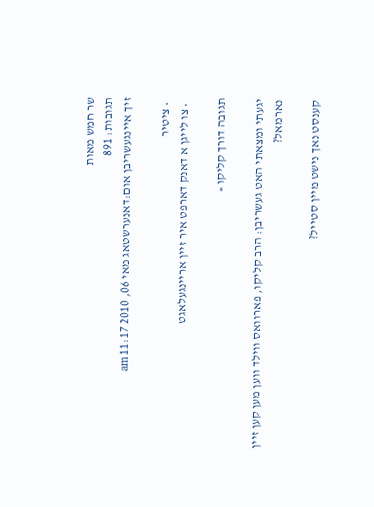שר חמש מאות
תגובות: 891
זיך איינגעשריבן אום:דאנערשטאג מאי 06, 2010 11:17 am

  • ציטיר
  • צו לייגן א דאנק דארפט איר זיין אריינגעלאגט

תגובה דורך קליקו »

יגעתי ומצאתי האט געשריבן: הרב קליקו, פארוואס ווילד ווען מען קען זיין נארמאל?

קענסט נאך נישט מיין סטייל?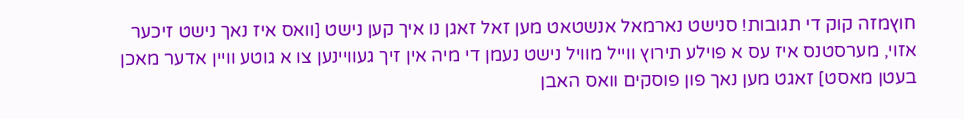חוץמזה קוק די תגובות! סנישט נארמאל אנשטאט מען זאל זאגן נו איך קען נישט [וואס איז נאך נישט זיכער אזוי, מערסטנס איז עס א פוילע תירוץ ווייל מוויל נישט נעמן די מיה אין זיך געוויינען צו א גוטע וויין אדער מאכן בעטן מאסט] זאגט מען נאך פון פוסקים וואס האבן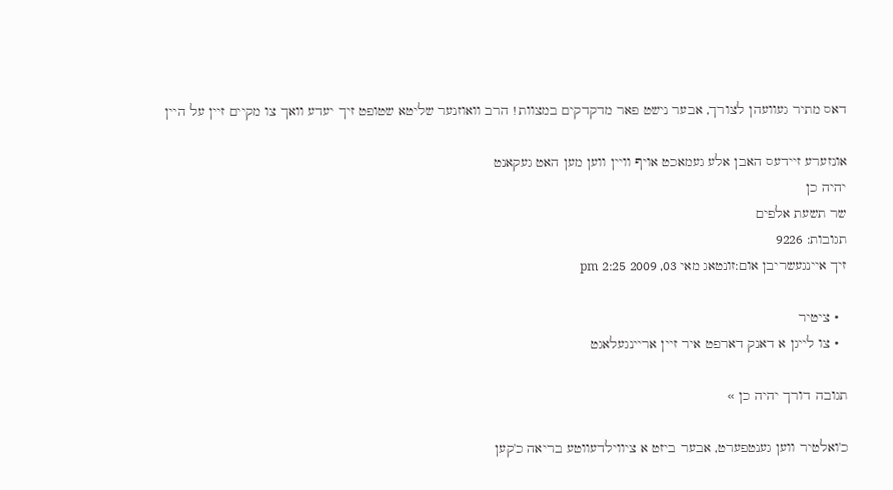דאס מתיר געוועהן לצורך, אבער נישט פאר מדקדקים במצוות! הרב וואוזנער שליטא שטופט זיך יעדע וואך צו מקיים זיין על היין

אונזערע זיידעס האבן אלע געמאכט אויף וויין ווען מען האט געקאנט
יהיה כן
שר תשעת אלפים
תגובות: 9226
זיך איינגעשריבן אום:זונטאג מאי 03, 2009 2:25 pm

  • ציטיר
  • צו לייגן א דאנק דארפט איר זיין אריינגעלאגט

תגובה דורך יהיה כן »

כ'ואלטיר ווען גענטפערט, אבער ביזט א ציווילדעווטע בריאה כ'קען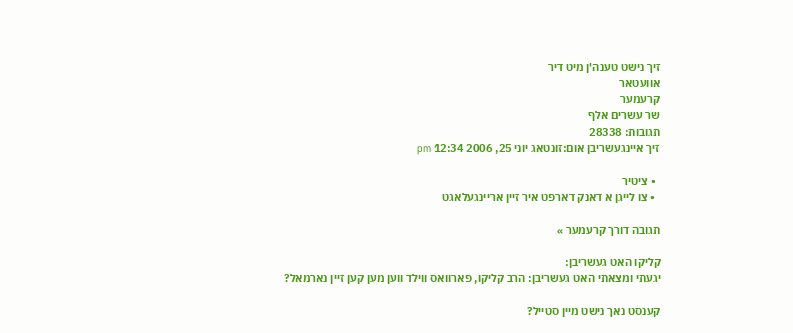זיך נישט טענה'ן מיט דיר
אוועטאר
קרעמער
שר עשרים אלף
תגובות: 28338
זיך איינגעשריבן אום:זונטאג יוני 25, 2006 12:34 pm

  • ציטיר
  • צו לייגן א דאנק דארפט איר זיין אריינגעלאגט

תגובה דורך קרעמער »

קליקו האט געשריבן:
יגעתי ומצאתי האט געשריבן: הרב קליקו, פארוואס ווילד ווען מען קען זיין נארמאל?

קענסט נאך נישט מיין סטייל?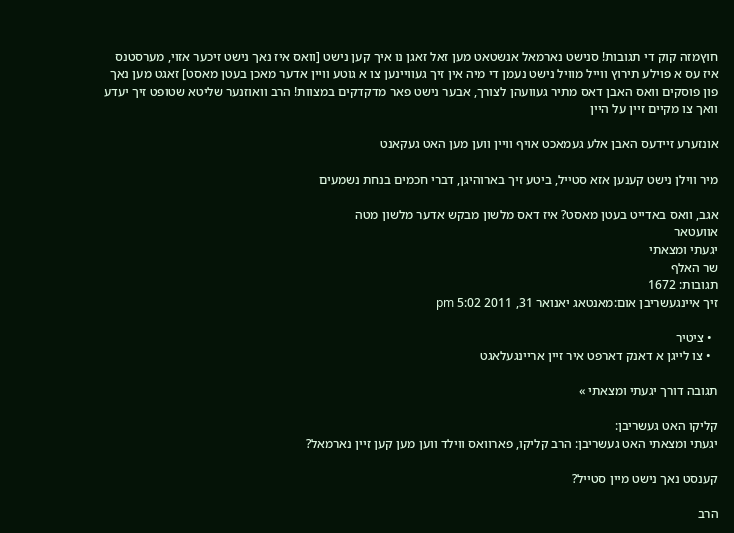חוץמזה קוק די תגובות! סנישט נארמאל אנשטאט מען זאל זאגן נו איך קען נישט [וואס איז נאך נישט זיכער אזוי, מערסטנס איז עס א פוילע תירוץ ווייל מוויל נישט נעמן די מיה אין זיך געוויינען צו א גוטע וויין אדער מאכן בעטן מאסט] זאגט מען נאך פון פוסקים וואס האבן דאס מתיר געוועהן לצורך, אבער נישט פאר מדקדקים במצוות! הרב וואוזנער שליטא שטופט זיך יעדע וואך צו מקיים זיין על היין

אונזערע זיידעס האבן אלע געמאכט אויף וויין ווען מען האט געקאנט

מיר ווילן נישט קענען אזא סטייל, ביטע זיך בארוהיגן, דברי חכמים בנחת נשמעים

אגב, וואס באדייט בעטן מאסט? איז דאס מלשון מבקש אדער מלשון מטה
אוועטאר
יגעתי ומצאתי
שר האלף
תגובות: 1672
זיך איינגעשריבן אום:מאנטאג יאנואר 31, 2011 5:02 pm

  • ציטיר
  • צו לייגן א דאנק דארפט איר זיין אריינגעלאגט

תגובה דורך יגעתי ומצאתי »

קליקו האט געשריבן:
יגעתי ומצאתי האט געשריבן: הרב קליקו, פארוואס ווילד ווען מען קען זיין נארמאל?

קענסט נאך נישט מיין סטייל?

הרב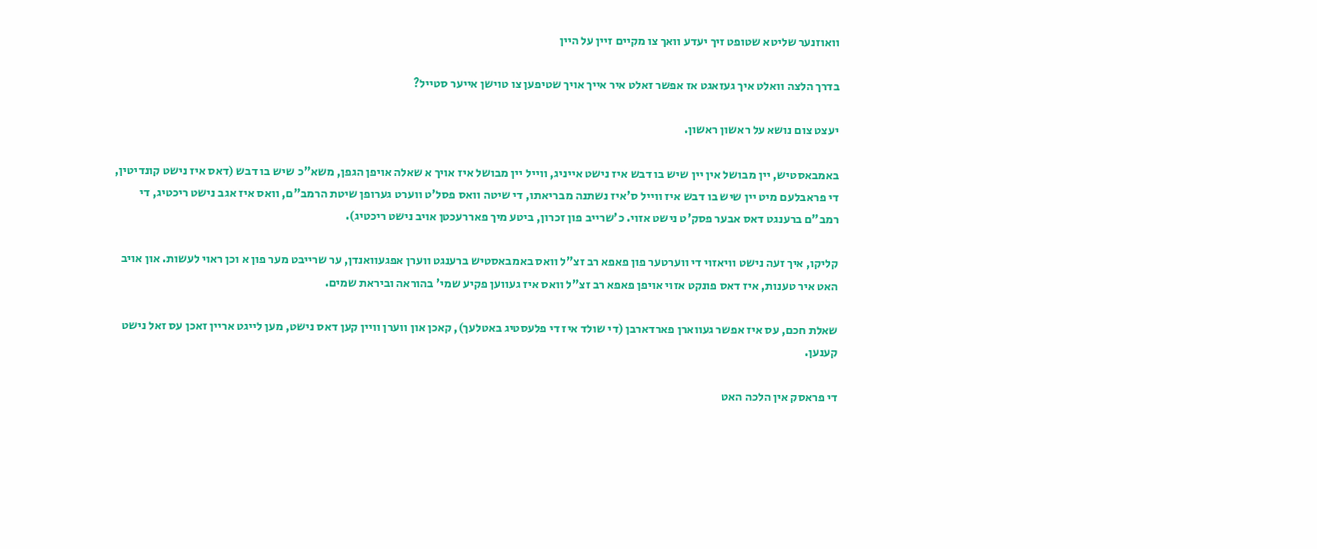וואוזנער שליטא שטופט זיך יעדע וואך צו מקיים זיין על היין

בדרך הלצה וואלט איך געזאגט אז אפשר זאלט איר אייך אויך שטיפען צו טוישן אייער סטייל?

יעצט צום נושא על ראשון ראשון.

באמבאסטיש, יין מבושל אין יין שיש בו דבש איז נישט אייניג, ווייל יין מבושל איז אויך א שאלה אויפן הגפן, משא"כ שיש בו דבש (דאס איז נישט קונדיטין, די פראבלעם מיט יין שיש בו דבש איז ווייל ס'איז נשתנה מבריאתו, די שיטה וואס פסל'ט ווערט גערופן שיטת הרמב"ם, וואס איז אגב נישט ריכטיג, די רמב"ם ברענגט דאס אבער פסק'ט נישט אזוי. כ'שרייב פון זכרון, ביטע מיך פאררעכטן אויב נישט ריכטיג).

קליקו, איך זעה נישט וויאזוי די ווערטער פון פאפא רב זצ"ל וואס באמבאסטיש ברענגט ווערן אפגעוואנדן, ער שרייבט מער פון א וכן ראוי לעשות. און אויב האט איר טענות, איז דאס פונקט אזוי אויפן פאפא רב זצ"ל וואס איז געווען פקיע שמי' בהוראה וביראת שמים.

שאלת חכם, עס איז אפשר געווארן פארדארבן (די שולד איז די פלעסטיג באטלעך), קאכן און ווערן וויין קען דאס נישט, מען לייגט אריין זאכן עס זאל נישט קענען.

די פראסק אין הלכה האט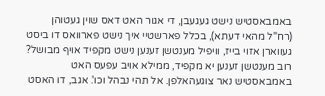באמבאסטיש נישט געגעבן, די אגור האט דאס שוין געטוהן (רח"ל מהאי דעתא), בכלל פארשטיי איך נישט פארוואס דו ביסט געווארן אזוי בייז, וויפיל מענטשן זענען נישט מקפיד אויף מבושל? רוב מענטשן זענען יא מקפיד, ממילא אויב עפעס האט באמבאסטיש נאר צוגעהאלפן. אל תהי נבהל וכו'. אגב, דו האסט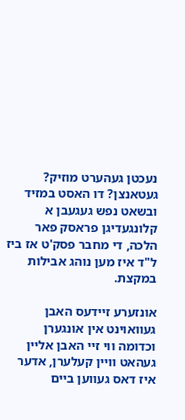נעכטן געהערט מוזיק? געטאנצן? דו האסט במזיד ובשאט נפש געגעבן א קלונגעדיגן פראסק פאר הלכה, די מחבר פסק'ט אז ביז ל"ד איז מען נוהג אבילות במקצת.

אונזערע זיידעס האבן געוואוינט אין אונגערן וכדומה ווי זיי האבן אליין געהאט וויין קעלערן, אדער איז דאס געווען ביים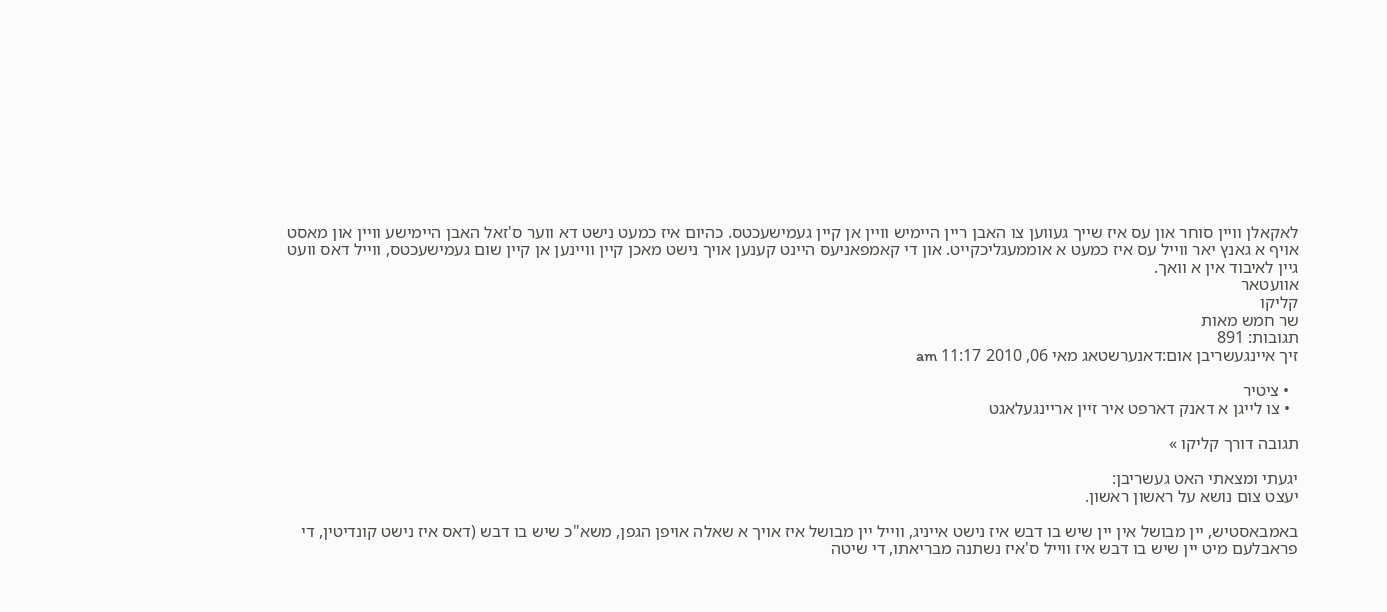לאקאלן וויין סוחר און עס איז שייך געווען צו האבן ריין היימיש וויין אן קיין געמישעכטס. כהיום איז כמעט נישט דא ווער ס'זאל האבן היימישע וויין און מאסט אויף א גאנץ יאר ווייל עס איז כמעט א אוממעגליכקייט. און די קאמפאניעס היינט קענען אויך נישט מאכן קיין וויינען אן קיין שום געמישעכטס, ווייל דאס וועט גיין לאיבוד אין א וואך.
אוועטאר
קליקו
שר חמש מאות
תגובות: 891
זיך איינגעשריבן אום:דאנערשטאג מאי 06, 2010 11:17 am

  • ציטיר
  • צו לייגן א דאנק דארפט איר זיין אריינגעלאגט

תגובה דורך קליקו »

יגעתי ומצאתי האט געשריבן:
יעצט צום נושא על ראשון ראשון.

באמבאסטיש, יין מבושל אין יין שיש בו דבש איז נישט אייניג, ווייל יין מבושל איז אויך א שאלה אויפן הגפן, משא"כ שיש בו דבש (דאס איז נישט קונדיטין, די פראבלעם מיט יין שיש בו דבש איז ווייל ס'איז נשתנה מבריאתו, די שיטה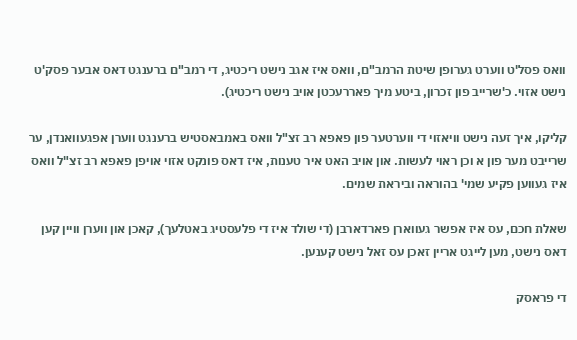וואס פסל'ט ווערט גערופן שיטת הרמב"ם, וואס איז אגב נישט ריכטיג, די רמב"ם ברענגט דאס אבער פסק'ט נישט אזוי. כ'שרייב פון זכרון, ביטע מיך פאררעכטן אויב נישט ריכטיג).

קליקו, איך זעה נישט וויאזוי די ווערטער פון פאפא רב זצ"ל וואס באמבאסטיש ברענגט ווערן אפגעוואנדן, ער שרייבט מער פון א וכן ראוי לעשות. און אויב האט איר טענות, איז דאס פונקט אזוי אויפן פאפא רב זצ"ל וואס איז געווען פקיע שמי' בהוראה וביראת שמים.

שאלת חכם, עס איז אפשר געווארן פארדארבן (די שולד איז די פלעסטיג באטלעך), קאכן און ווערן וויין קען דאס נישט, מען לייגט אריין זאכן עס זאל נישט קענען.

די פראסק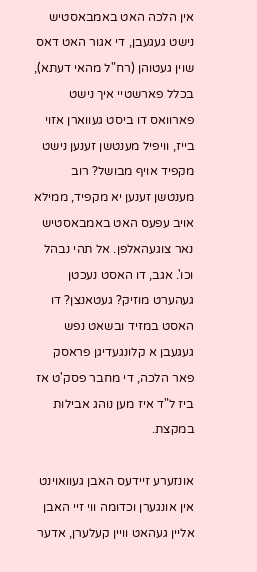אין הלכה האט באמבאסטיש נישט געגעבן, די אגור האט דאס שוין געטוהן (רח"ל מהאי דעתא), בכלל פארשטיי איך נישט פארוואס דו ביסט געווארן אזוי בייז, וויפיל מענטשן זענען נישט מקפיד אויף מבושל? רוב מענטשן זענען יא מקפיד, ממילא אויב עפעס האט באמבאסטיש נאר צוגעהאלפן. אל תהי נבהל וכו'. אגב, דו האסט נעכטן געהערט מוזיק? געטאנצן? דו האסט במזיד ובשאט נפש געגעבן א קלונגעדיגן פראסק פאר הלכה, די מחבר פסק'ט אז ביז ל"ד איז מען נוהג אבילות במקצת.

אונזערע זיידעס האבן געוואוינט אין אונגערן וכדומה ווי זיי האבן אליין געהאט וויין קעלערן, אדער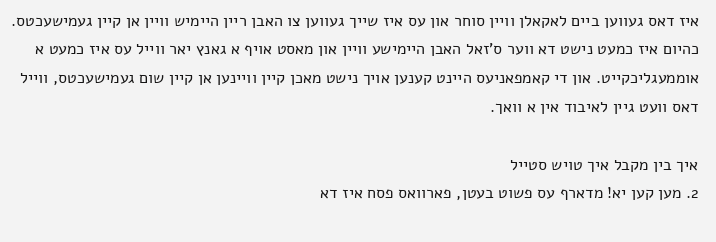איז דאס געווען ביים לאקאלן וויין סוחר און עס איז שייך געווען צו האבן ריין היימיש וויין אן קיין געמישעכטס. כהיום איז כמעט נישט דא ווער ס'זאל האבן היימישע וויין און מאסט אויף א גאנץ יאר ווייל עס איז כמעט א אוממעגליכקייט. און די קאמפאניעס היינט קענען אויך נישט מאכן קיין וויינען אן קיין שום געמישעכטס, ווייל דאס וועט גיין לאיבוד אין א וואך.

איך בין מקבל איך טויש סטייל
2. מען קען יא! מדארף עס פשוט בעטן, פארוואס פסח איז דא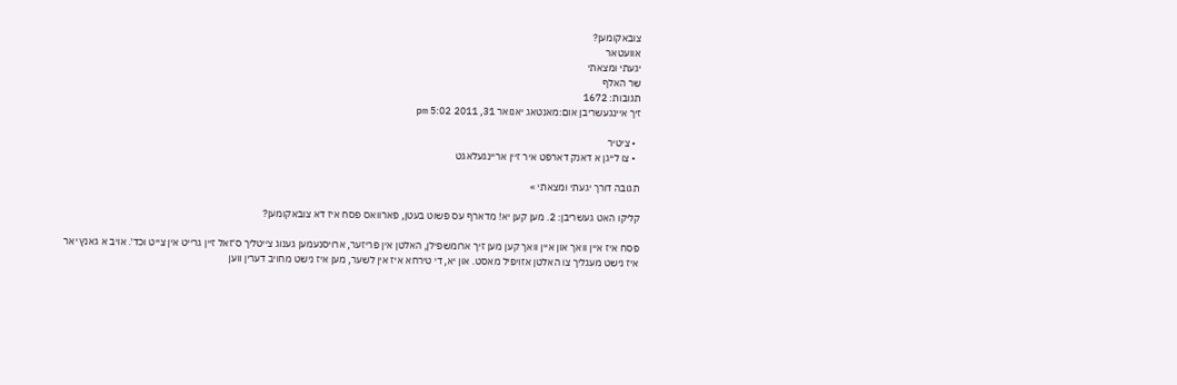צובאקומען?
אוועטאר
יגעתי ומצאתי
שר האלף
תגובות: 1672
זיך איינגעשריבן אום:מאנטאג יאנואר 31, 2011 5:02 pm

  • ציטיר
  • צו לייגן א דאנק דארפט איר זיין אריינגעלאגט

תגובה דורך יגעתי ומצאתי »

קליקו האט געשריבן: 2. מען קען יא! מדארף עס פשוט בעטן, פארוואס פסח איז דא צובאקומען?

פסח איז איין וואך און איין וואך קען מען זיך ארומשפילן, האלטן אין פריזער, ארויסנעמען גענוג צייטליך ס'זאל זיין גרייט אין צייט וכד'. אויב א גאנץ יאר איז נישט מעגליך צו האלטן אזויפיל מאסט. און יא, די טירחא איז אין לשער, מען איז נישט מחויב דערין ווען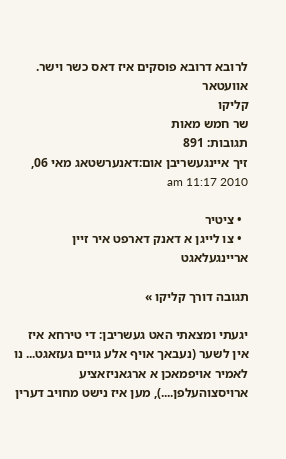לרובא דרובא פוסקים איז דאס כשר וישר.
אוועטאר
קליקו
שר חמש מאות
תגובות: 891
זיך איינגעשריבן אום:דאנערשטאג מאי 06, 2010 11:17 am

  • ציטיר
  • צו לייגן א דאנק דארפט איר זיין אריינגעלאגט

תגובה דורך קליקו »

יגעתי ומצאתי האט געשריבן: די טירחא איז אין לשער (נעבאך אויף אלע גויים געזאגט... נו לאמיר אויפמאכן א ארגאניזאציע ארויסצוהעלפן....), מען איז נישט מחויב דערין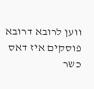ווען לרובא דרובא פוסקים איז דאס כשר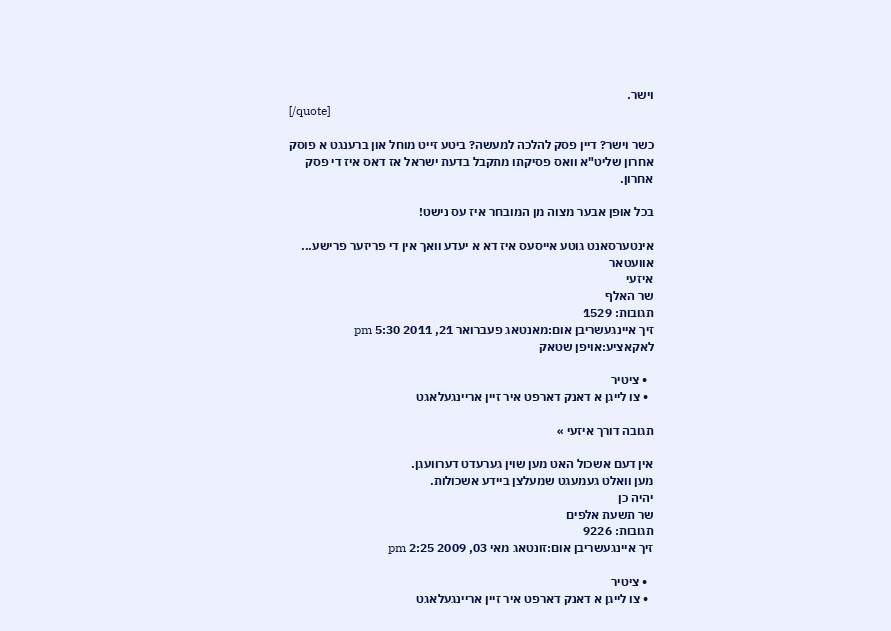וישר.
[/quote]

כשר וישר? דיין פסק להלכה למעשה? ביטע זייט מוחל און ברענגט א פוסק אחרון שליט"א וואס פסיקתו מתקבל בדעת ישראל אז דאס איז די פסק אחרון.

בכל אופן אבער מצוה מן המובחר איז עס נישט!

אינטערסאנט גוטע אייסעס איז דא א יעדע וואך אין די פריזער פרישע...
אוועטאר
איזעי
שר האלף
תגובות: 1529
זיך איינגעשריבן אום:מאנטאג פעברואר 21, 2011 5:30 pm
לאקאציע:אויפן שטאק

  • ציטיר
  • צו לייגן א דאנק דארפט איר זיין אריינגעלאגט

תגובה דורך איזעי »

אין דעם אשכול האט מען שוין גערעדט דערוועגן.
מען וואלט געמעגט שמעלצן ביידע אשכולות.
יהיה כן
שר תשעת אלפים
תגובות: 9226
זיך איינגעשריבן אום:זונטאג מאי 03, 2009 2:25 pm

  • ציטיר
  • צו לייגן א דאנק דארפט איר זיין אריינגעלאגט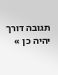תגובה דורך יהיה כן »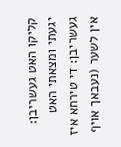קליקו האט געשריבן:
יגעתי ומצאתי האט געשריבן: די טירחא איז אין לשער (נעבאך אויף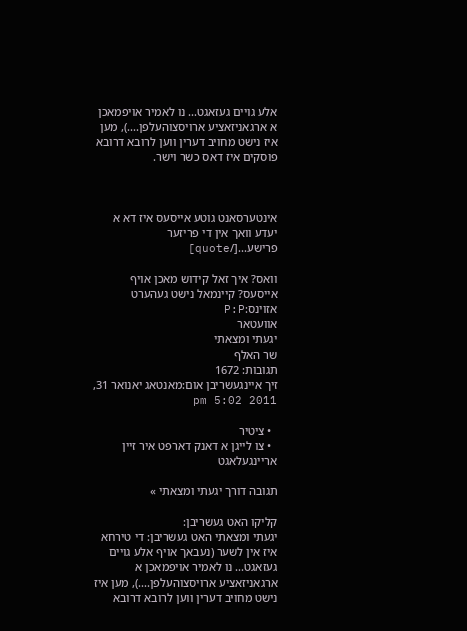אלע גויים געזאגט... נו לאמיר אויפמאכן א ארגאניזאציע ארויסצוהעלפן....), מען איז נישט מחויב דערין ווען לרובא דרובא פוסקים איז דאס כשר וישר.



אינטערסאנט גוטע אייסעס איז דא א יעדע וואך אין די פריזער פרישע...[/quote]

וואס? איך זאל קידוש מאכן אויף אייסעס? קיינמאל נישט געהערט אזוינס:P:P
אוועטאר
יגעתי ומצאתי
שר האלף
תגובות: 1672
זיך איינגעשריבן אום:מאנטאג יאנואר 31, 2011 5:02 pm

  • ציטיר
  • צו לייגן א דאנק דארפט איר זיין אריינגעלאגט

תגובה דורך יגעתי ומצאתי »

קליקו האט געשריבן:
יגעתי ומצאתי האט געשריבן: די טירחא איז אין לשער (נעבאך אויף אלע גויים געזאגט... נו לאמיר אויפמאכן א ארגאניזאציע ארויסצוהעלפן....), מען איז נישט מחויב דערין ווען לרובא דרובא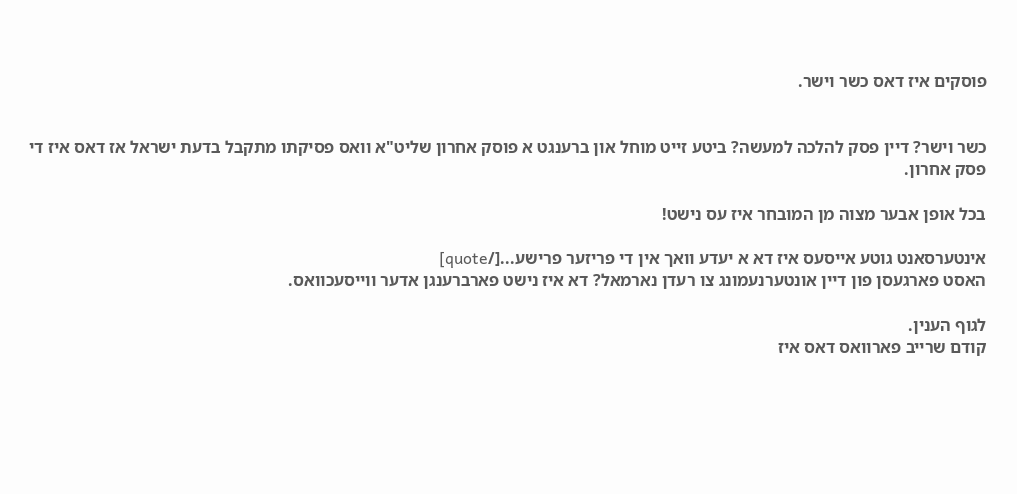פוסקים איז דאס כשר וישר.


כשר וישר? דיין פסק להלכה למעשה? ביטע זייט מוחל און ברענגט א פוסק אחרון שליט"א וואס פסיקתו מתקבל בדעת ישראל אז דאס איז די פסק אחרון.

בכל אופן אבער מצוה מן המובחר איז עס נישט!

אינטערסאנט גוטע אייסעס איז דא א יעדע וואך אין די פריזער פרישע...[/quote]
האסט פארגעסן פון דיין אונטערנעמונג צו רעדן נארמאל? דא איז נישט פארברענגן אדער ווייסעכוואס.

לגוף הענין.
קודם שרייב פארוואס דאס איז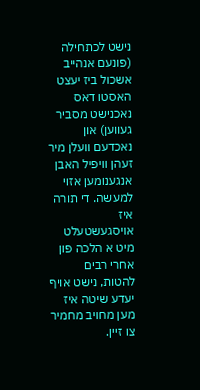נישט לכתחילה (פונעם אנהייב אשכול ביז יעצט האסטו דאס נאכנישט מסביר געווען) און נאכדעם וועלן מיר זעהן וויפיל האבן אנגענומען אזוי למעשה. די תורה איז אויסגעשטעלט מיט א הלכה פון אחרי רבים להטות, נישט אויף יעדע שיטה איז מען מחויב מחמיר צו זיין.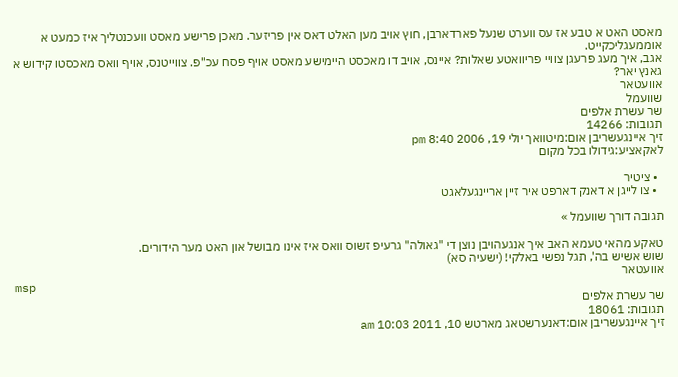מאסט האט א טבע אז עס ווערט שנעל פארדארבן, חוץ אויב מען האלט דאס אין פריזער. מאכן פרישע מאסט וועכנטליך איז כמעט א אוממעגליכקייט.
אגב, איך מעג פרעגן צוויי פריוואטע שאלות? איינס, אויב דו מאכסט היימישע מאסט אויף פסח עכ"פ. צווייטנס, אויף וואס מאכסטו קידוש א גאנץ יאר?
אוועטאר
שוועמל
שר עשרת אלפים
תגובות: 14266
זיך איינגעשריבן אום:מיטוואך יולי 19, 2006 8:40 pm
לאקאציע:גידולו בכל מקום

  • ציטיר
  • צו לייגן א דאנק דארפט איר זיין אריינגעלאגט

תגובה דורך שוועמל »

טאקע מהאי טעמא האב איך אנגעהויבן נוצן די "גאולה" גרעיפ זשוס וואס איז אינו מבושל און האט מער הידורים.
שוש אשיש בה', תגל נפשי באלקי! (ישעיה סא)
אוועטאר
msp
שר עשרת אלפים
תגובות: 18061
זיך איינגעשריבן אום:דאנערשטאג מארטש 10, 2011 10:03 am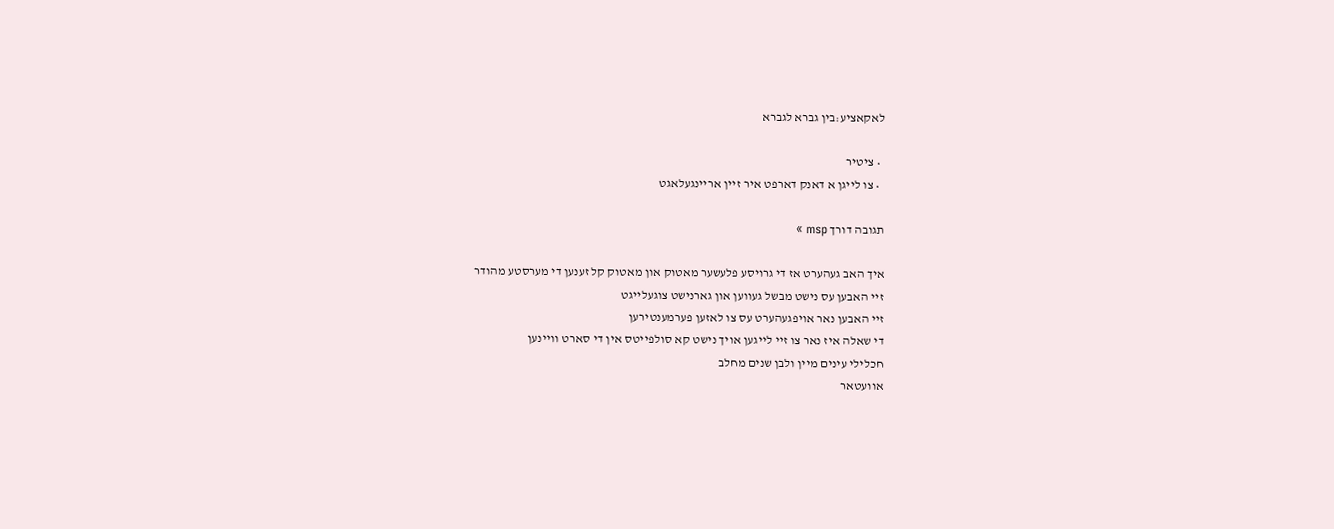לאקאציע:בין גברא לגברא

  • ציטיר
  • צו לייגן א דאנק דארפט איר זיין אריינגעלאגט

תגובה דורך msp »

איך האב געהערט אז די גרויסע פלעשער מאטוק און מאטוק קל זענען די מערסטע מהודר
זיי האבען עס נישט מבשל געווען און גארנישט צוגעלייגט
זיי האבען נאר אויפגעהערט עס צו לאזען פערמענטירען
די שאלה איז נאר צו זיי לייגען אויך נישט קא סולפייטס אין די סארט וויינען
חכלילי עינים מיין ולבן שנים מחלב
אוועטאר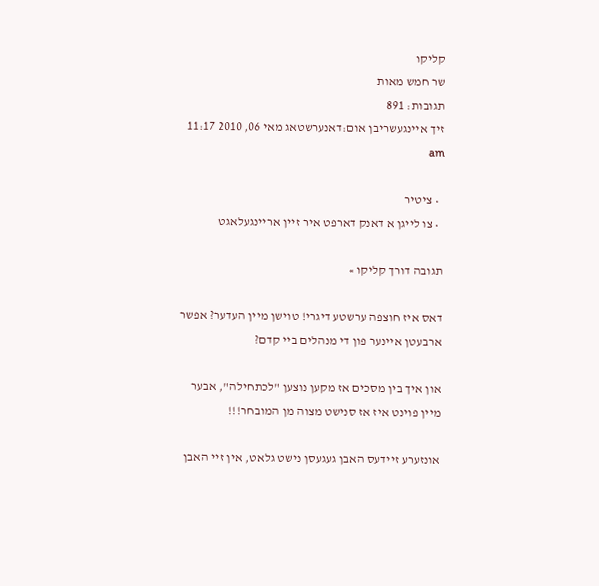קליקו
שר חמש מאות
תגובות: 891
זיך איינגעשריבן אום:דאנערשטאג מאי 06, 2010 11:17 am

  • ציטיר
  • צו לייגן א דאנק דארפט איר זיין אריינגעלאגט

תגובה דורך קליקו »

דאס איז חוצפה ערשטע דיגרי! טוישן מיין העדער? אפשר ארבעטן איינער פון די מנהלים ביי קדם?

און איך בין מסכים אז מקען נוצען "לכתחילה", אבער מיין פוינט איז אז סנישט מצוה מן המובחר!!!

אונזערע זיידעס האבן געגעסן נישט גלאט, אין זיי האבן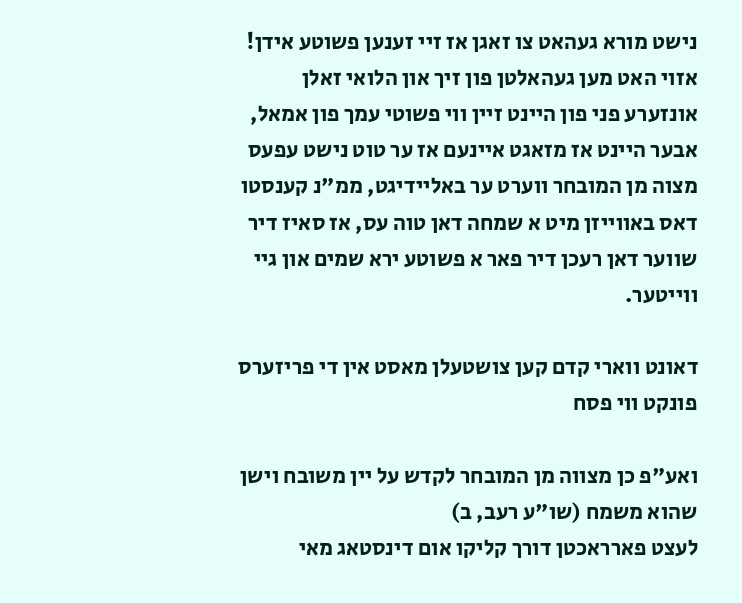נישט מורא געהאט צו זאגן אז זיי זענען פשוטע אידן! אזוי האט מען געהאלטן פון זיך און הלואי זאלן אונזערע פני פון היינט זיין ווי פשוטי עמך פון אמאל, אבער היינט אז מזאגט איינעם אז ער טוט נישט עפעס מצוה מן המובחר ווערט ער באליידיגט, ממ"נ קענסטו דאס באווייזן מיט א שמחה דאן טוה עס, אז סאיז דיר שווער דאן רעכן דיר פאר א פשוטע ירא שמים און גיי ווייטער.

דאונט ווארי קדם קען צושטעלן מאסט אין די פריזערס פונקט ווי פסח

ואע"פ כן מצווה מן המובחר לקדש על יין משובח וישן שהוא משמח (שו"ע רעב, ב)
לעצט פארראכטן דורך קליקו אום דינסטאג מאי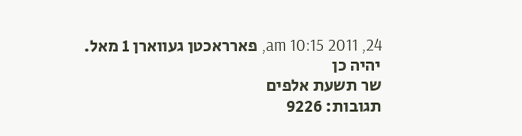24, 2011 10:15 am, פארראכטן געווארן 1 מאל.
יהיה כן
שר תשעת אלפים
תגובות: 9226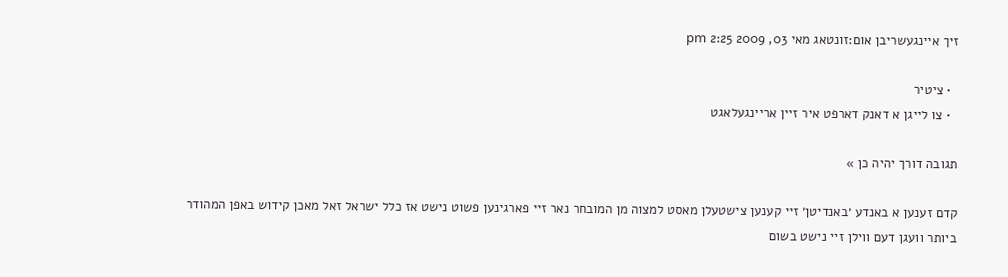זיך איינגעשריבן אום:זונטאג מאי 03, 2009 2:25 pm

  • ציטיר
  • צו לייגן א דאנק דארפט איר זיין אריינגעלאגט

תגובה דורך יהיה כן »

קדם זענען א באנדע ׳באנדיטן׳ זיי קענען צישטעלן מאסט למצוה מן המובחר נאר זיי פארגינען פשוט נישט אז כלל ישראל זאל מאכן קידוש באפן המהודר ביותר וועגן דעם ווילן זיי נישט בשום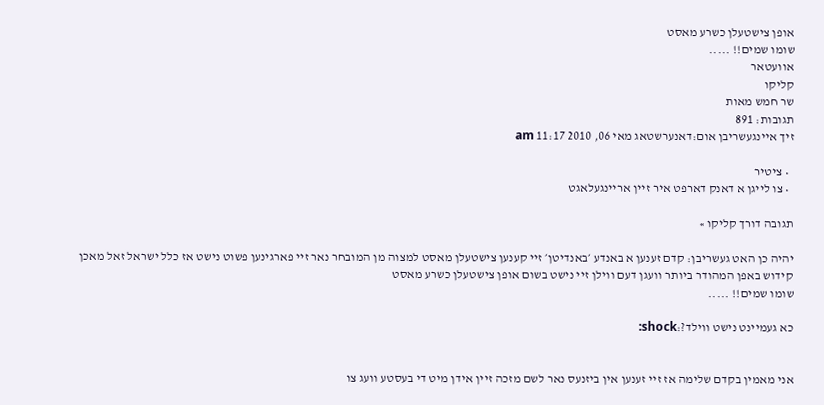אופן צישטעלן כשרע מאסט
שומו שמים!! .....
אוועטאר
קליקו
שר חמש מאות
תגובות: 891
זיך איינגעשריבן אום:דאנערשטאג מאי 06, 2010 11:17 am

  • ציטיר
  • צו לייגן א דאנק דארפט איר זיין אריינגעלאגט

תגובה דורך קליקו »

יהיה כן האט געשריבן: קדם זענען א באנדע ׳באנדיטן׳ זיי קענען צישטעלן מאסט למצוה מן המובחר נאר זיי פארגינען פשוט נישט אז כלל ישראל זאל מאכן קידוש באפן המהודר ביותר וועגן דעם ווילן זיי נישט בשום אופן צישטעלן כשרע מאסט
שומו שמים!! .....

כא געמיינט נישט ווילד?:shock:


אני מאמין בקדם שלימה אז זיי זענען אין ביזנעס נאר לשם מזכה זיין אידן מיט די בעסטע וועג צו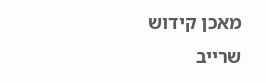מאכן קידוש
שרייב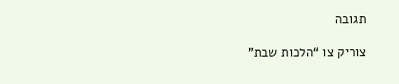תגובה

צוריק צו “הלכות שבת”